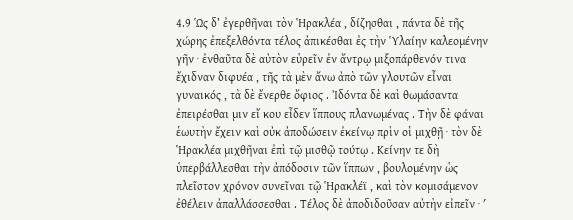4.9 Ὡς δ’ ἐγερθῆναι τὸν Ἡρακλέα , δίζησθαι , πάντα δὲ τῆς χώρης ἐπεξελθόντα τέλος ἀπικέσθαι ἐς τὴν Ὑλαίην καλεομένην γῆν · ἐνθαῦτα δὲ αὐτὸν εὑρεῖν ἐν ἄντρῳ μιξοπάρθενόν τινα ἔχιδναν διφυέα , τῆς τὰ μὲν ἄνω ἀπὸ τῶν γλουτῶν εἶναι γυναικός , τὰ δὲ ἔνερθε ὄφιος . Ἰδόντα δὲ καὶ θωμάσαντα ἐπειρέσθαι μιν εἴ κου εἶδεν ἵππους πλανωμένας . Τὴν δὲ φάναι ἑωυτὴν ἔχειν καὶ οὐκ ἀποδώσειν ἐκείνῳ πρὶν οἱ μιχθῇ · τὸν δὲ Ἡρακλέα μιχθῆναι ἐπὶ τῷ μισθῷ τούτῳ . Κείνην τε δὴ ὑπερβάλλεσθαι τὴν ἀπόδοσιν τῶν ἵππων , βουλομένην ὡς πλεῖστον χρόνον συνεῖναι τῷ Ἡρακλέϊ , καὶ τὸν κομισάμενον ἐθέλειν ἀπαλλάσσεσθαι . Τέλος δὲ ἀποδιδοῦσαν αὐτὴν εἰπεῖν · ʹ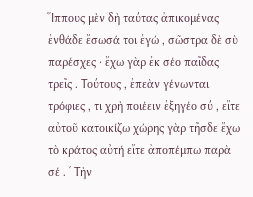Ἵππους μὲν δὴ ταύτας ἀπικομένας ἐνθάδε ἔσωσά τοι ἐγώ , σῶστρα δὲ σὺ παρέσχες · ἔχω γὰρ ἐκ σέο παῖδας τρεῖς . Τούτους , ἐπεὰν γένωνται τρόφιες , τι χρὴ ποιέειν ἐξηγέο σύ , εἴτε αὐτοῦ κατοικίζω χώρης γὰρ τῆσδε ἔχω τὸ κράτος αὐτή εἴτε ἀποπέμπω παρὰ σέ . ʹ Τὴν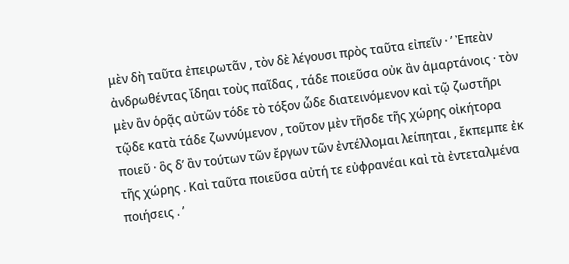μὲν δὴ ταῦτα ἐπειρωτᾶν , τὸν δὲ λέγουσι πρὸς ταῦτα εἰπεῖν · ʹ Ἐπεὰν ἀνδρωθέντας ἴδηαι τοὺς παῖδας , τάδε ποιεῦσα οὐκ ἂν ἁμαρτάνοις · τὸν μὲν ἂν ὁρᾷς αὐτῶν τόδε τὸ τόξον ὧδε διατεινόμενον καὶ τῷ ζωστῆρι τῷδε κατὰ τάδε ζωννύμενον , τοῦτον μὲν τῆσδε τῆς χώρης οἰκήτορα ποιεῦ · ὃς δ’ ἂν τούτων τῶν ἔργων τῶν ἐντέλλομαι λείπηται , ἔκπεμπε ἐκ τῆς χώρης . Καὶ ταῦτα ποιεῦσα αὐτή τε εὐφρανέαι καὶ τὰ ἐντεταλμένα ποιήσεις . ʹ